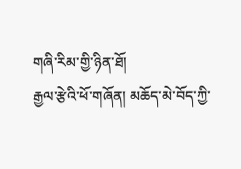གཞི་རིམ་གྱི་ཉིན་ཐོ།
རྒྱལ་རྩེའི་ཕོ་གཞོན། མཆོད་མེ་བོད་ཀྱི་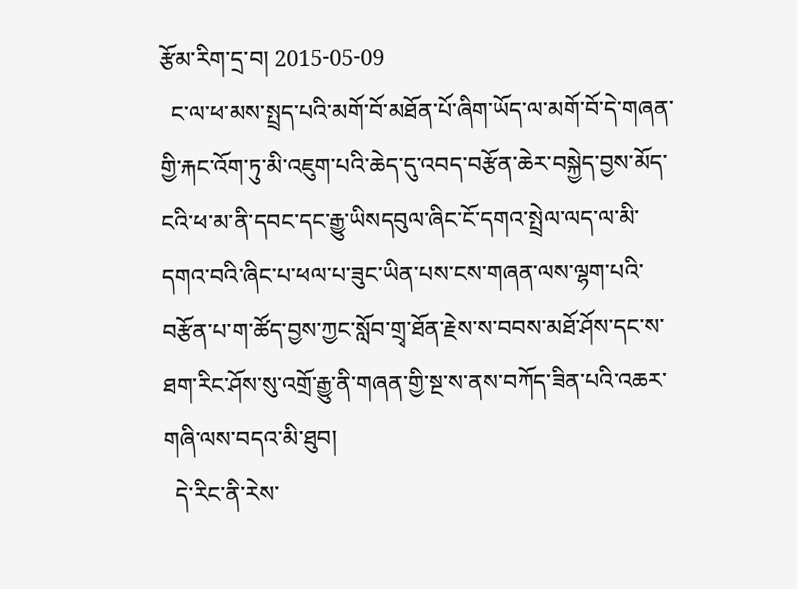རྩོམ་རིག་དྲ་བ། 2015-05-09
  ང་ལ་ཕ་མས་སྤྲད་པའི་མགོ་བོ་མཐོན་པོ་ཞིག་ཡོད་ལ་མགོ་བོ་དེ་གཞན་གྱི་རྐང་འོག་ཏུ་མི་འཇུག་པའི་ཆེད་དུ་འབད་བརྩོན་ཆེར་བསྐྱེད་བྱས་མོད་ངའི་ཕ་མ་ནི་དབང་དང་རྒྱུ་ཡིསདབུལ་ཞིང་ངོ་དགའ་སྤྲེལ་ལད་ལ་མི་དགའ་བའི་ཞིང་པ་ཕལ་པ་ཟུང་ཡིན་པས་ངས་གཞན་ལས་ལྷག་པའི་བརྩོན་པ་ག་ཚོད་བྱས་ཀྱང་སློབ་གྲྭ་ཐོན་རྗེས་ས་བབས་མཐོ་ཤོས་དང་ས་ཐག་རིང་ཤོས་སུ་འགྲོ་རྒྱུ་ནི་གཞན་གྱི་སྔ་ས་ནས་བཀོད་ཟིན་པའི་འཆར་གཞི་ལས་བདའ་མི་ཐུབ།
  དེ་རིང་ནི་རེས་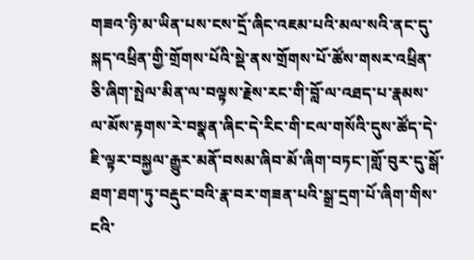གཟའ་ཉི་མ་ཡིན་པས་ངས་དྲོ་ཞིང་འཇམ་པའི་མལ་སའི་ནང་དུ་སྐད་འཕྲིན་གྱི་གྲོགས་པོའི་སྡེ་ནས་གྲོགས་པོ་ཚོས་གསར་འཕྲིན་ཅི་ཞིག་སྤེལ་མིན་ལ་བལྟས་རྗེས་རང་གི་བློ་ལ་འཐད་པ་རྣམས་ལ་མོས་རྟགས་རེ་བསྣན་ཞིང་དེ་རིང་གི་ངལ་གསོའི་དུས་ཚོད་དེ་ཇི་ལྟར་བསྐྱལ་རྒྱུར་མནོ་བསམ་ཞིབ་མོ་ཞིག་བཏང་།གློ་བུར་དུ་སྒོ་ཐག་ཐག་ཏུ་བརྡུང་བའི་རྣ་བར་གཟན་པའི་སྒྲ་དྲག་པོ་ཞིག་གིས་ངའི་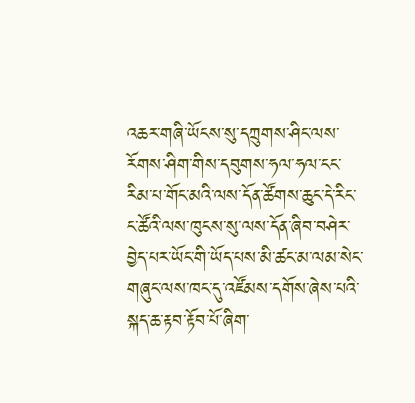འཆར་གཞི་ཡོངས་སུ་དཀྲུགས་ཤིང་ལས་རོགས་ཤིག་གིས་དབུགས་ཧལ་ཧལ་ངང་རིམ་པ་གོང་མའི་ལས་དོན་ཚོགས་ཆུང་དེ་རིང་ང་ཚོའི་ལས་ཁུངས་སུ་ལས་དོན་ཞིབ་བཤེར་བྱེད་པར་ཡོང་གི་ཡོད་པས་མི་ཚང་མ་ལམ་སེང་གཞུང་ལས་ཁང་དུ་འཛོམས་དགོས་ཞེས་པའི་སྐད་ཆ་རྟབ་རྟོབ་པོ་ཞིག་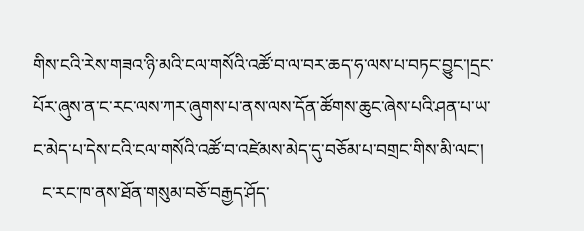གིས་ངའི་རེས་གཟའ་ཉི་མའི་ངལ་གསོའི་འཚོ་བ་ལ་བར་ཆད་ཧ་ལས་པ་བཏང་བྱུང་།དྲང་པོར་ཞུས་ན་ང་རང་ལས་ཀར་ཞུགས་པ་ནས་ལས་དོན་ཚོགས་ཆུང་ཞེས་པའི་ཤན་པ་ཡ་ང་མེད་པ་དེས་ངའི་ངལ་གསོའི་འཚོ་བ་འཛེམས་མེད་དུ་བཅོམ་པ་བགྲང་གིས་མི་ལང་།
  ང་རང་ཁ་ནས་ཐོན་གསུམ་བཅོ་བརྒྱད་ཤོད་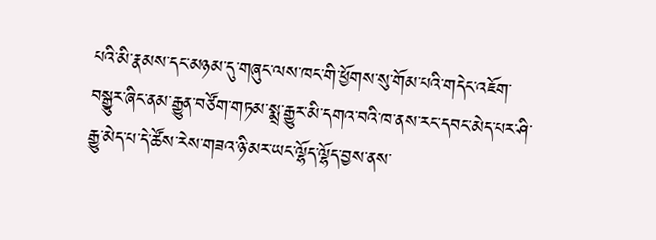པའི་མི་རྣམས་དང་མཉམ་དུ་གཞུང་ལས་ཁང་གི་ཕྱོགས་སུ་གོམ་པའི་གདེང་འཇོག་བསྒྱུར་ཞིང་ནམ་རྒྱུན་བཙོག་གཏམ་སྨྲ་རྒྱུར་མི་དགའ་བའི་ཁ་ནས་རང་དབང་མེད་པར་ཤི་རྒྱུ་མེད་པ་དེ་ཚོས་རེས་གཟའ་ཉི་མར་ཡང་ལྷོད་ལྷོད་བྱས་ནས་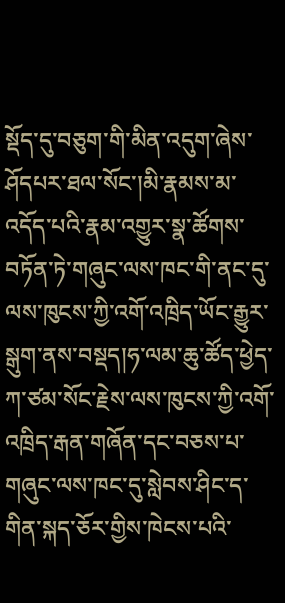སྡོད་དུ་བཅུག་གི་མིན་འདུག་ཞེས་ཤོདཔར་ཐལ་སོང་།མི་རྣམས་མ་འདོད་པའི་རྣམ་འགྱུར་སྣ་ཚོགས་བཏོན་ཏེ་གཞུང་ལས་ཁང་གི་ནང་དུ་ལས་ཁུངས་ཀྱི་འགོ་འཁྲིད་ཡོང་རྒྱུར་སྒུག་ནས་བསྡད།ཧ་ལམ་ཆུ་ཚོད་ཕྱེད་ཀ་ཙམ་སོང་རྗེས་ལས་ཁུངས་ཀྱི་འགོ་འཁྲིད་རྒན་གཞོན་དང་བཅས་པ་གཞུང་ལས་ཁང་དུ་སླེབས་ཤིང་ད་གིན་སྐད་ཅོར་གྱིས་ཁེངས་པའི་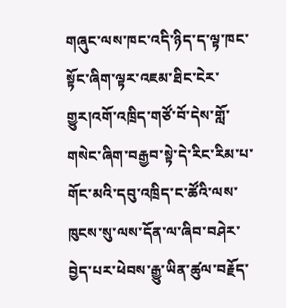གཞུང་ལས་ཁང་འདི་ཉིད་ད་ལྟ་ཁང་སྟོང་ཞིག་ལྟར་འཇམ་ཐིང་ངེར་གྱུར།འགོ་འཁྲིད་གཙོ་བོ་དེས་གློ་གསེང་ཞིག་བརྒྱབ་སྟེ་དེ་རིང་རིམ་པ་གོང་མའི་དབུ་འཁྲིད་ང་ཚོའི་ལས་ཁུངས་སུ་ལས་དོན་ལ་ཞིབ་བཤེར་བྱེད་པར་ཕེབས་རྒྱུ་ཡིན་ཚུལ་བརྗོད་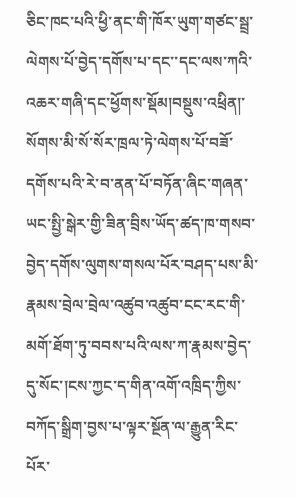ཅིང་ཁང་པའི་ཕྱི་ནང་གི་ཁོར་ཡུག་གཙང་སྦྲ་ལེགས་པོ་བྱེད་དགོས་པ་དང་་དང་ལས་ཀའི་འཆར་གཞི་དང་ཕྱོགས་སྡོམ།བསྡུས་འཕྲིན།་སོགས་མི་སོ་སོར་ཁྲལ་ཏེ་ལེགས་པོ་བཟོ་དགོས་པའི་རེ་བ་ནན་པོ་བཏོན་ཞིང་གཞན་ཡང་སྤྱི་སྒེར་གྱི་ཟིན་བྲིས་ཡོད་ཚད་ཁ་གསབ་བྱེད་དགོས་ལུགས་གསལ་པོར་བཤད་པས་མི་རྣམས་བྲེལ་བྲེལ་འཚུབ་འཚུབ་ངང་རང་གི་མགོ་ཐོག་ཏུ་བབས་པའི་ལས་ཀ་རྣམས་བྱེད་དུ་སོང་།ངས་ཀྱང་ད་གིན་འགོ་འཁྲིད་ཀྱིས་བཀོད་སྒྲིག་བྱས་པ་ལྟར་སྔོན་ལ་རྒྱུན་རིང་པོར་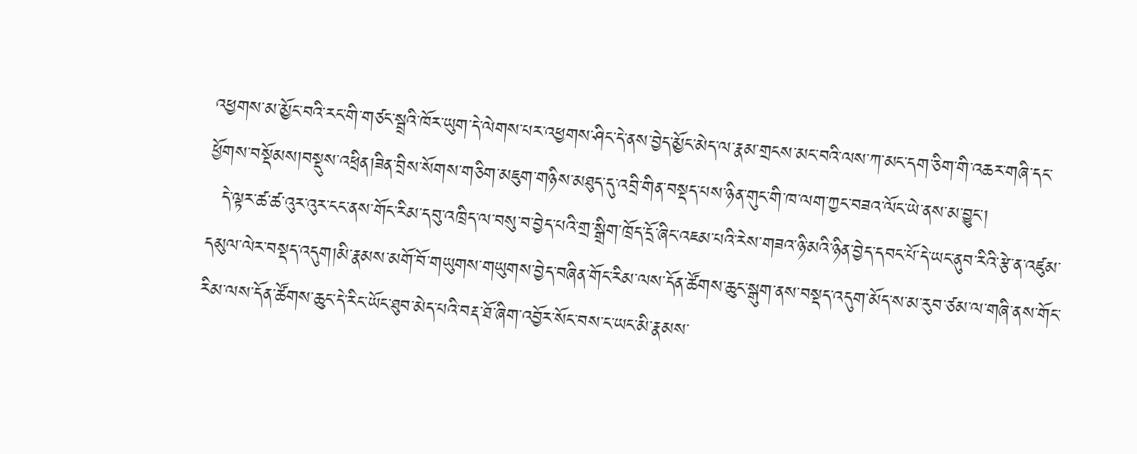འཕྱགས་མ་མྱོང་བའི་རང་གི་གཙང་སྦྲའི་ཁོར་ཡུག་དེ་ལེགས་པར་འཕྱགས་ཤིང་དེ་ནས་བྱེད་མྱོང་མེད་ལ་རྣམ་གྲངས་མང་བའི་ལས་ཀ་མང་དག་ཅིག་གི་འཆར་གཞི་དང་ཕྱོགས་བསྡོམས།བསྡུས་འཕྲིན།ཟིན་བྲིས་སོགས་གཅིག་མཇུག་གཉིས་མཐུད་དུ་འབྲི་གིན་བསྡད་པས་ཉིན་གུང་གི་ཁ་ལག་ཀྱང་བཟའ་ལོང་ཡེ་ནས་མ་བྱུང་།
  དེ་ལྟར་ཚ་ཚ་འུར་འུར་ངང་ནས་གོང་རིམ་དབུ་འཁྲིད་ལ་བསུ་བ་བྱེད་པའི་གྲ་སྒྲིག་ཁྲོད་དྲོ་ཞིང་འཇམ་པའི་རེས་གཟའ་ཉི་མའི་ཉིན་བྱེད་དབང་པོ་དེ་ཡང་ནུབ་རིའི་རྩེ་ན་འཛུམ་དམུལ་ལེར་བསྡད་འདུག།མི་རྣམས་མགོ་བོ་གཡུགས་གཡུགས་བྱེད་བཞིན་གོང་རིམ་ལས་དོན་ཚོགས་ཆུང་སྒུག་ནས་བསྡད་འདུག་མོད་ས་མ་རུབ་ཙམ་ལ་གཞི་ནས་གོང་རིམ་ལས་དོན་ཚོགས་ཆུང་དེ་རིང་ཡོང་ཐུབ་མེད་པའི་བརྡ་ཐོ་ཞིག་འབྱོར་སོང་བས་ང་ཡང་མི་རྣམས་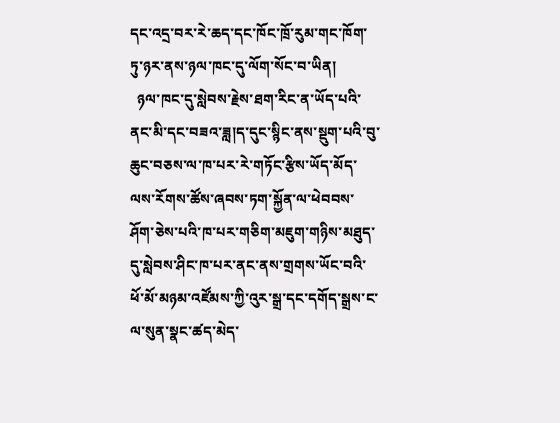དང་འདྲ་བར་རེ་ཆད་དང་ཁོང་ཁྲོ་རུམ་གང་ཁོག་ཏུ་ཉར་ནས་ཉལ་ཁང་དུ་ལོག་སོང་བ་ཡིན།
  ཉལ་ཁང་དུ་སླེབས་རྗེས་ཐག་རིང་ན་ཡོད་པའི་ནང་མི་དང་བཟའ་ཟླ།ད་དུང་སྙིང་ནས་སྡུག་པའི་བུ་ཆུང་བཅས་ལ་ཁ་པར་རེ་གཏོང་རྩིས་ཡོད་མོད་ལས་རོགས་ཚོས་ཞབས་ཏག་སྐྱོན་ལ་ཕེབབས་ཤོག་ཅེས་པའི་ཁ་པར་གཅིག་མཇུག་གཉིས་མཐུད་དུ་སླེབས་ཤིང་ཁ་པར་ནང་ནས་གྲགས་ཡོང་བའི་ཕོ་མོ་མཉམ་འཛོམས་ཀྱི་འུར་སྒྲ་དང་དགོད་སྒྲས་ང་ལ་སུན་སྣང་ཚད་མེད་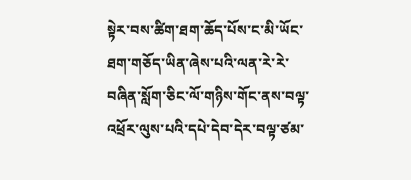སྟེར་བས་ཚིག་ཐག་ཆོད་པོས་ང་མི་ཡོང་ཐག་གཅོད་ཡིན་ཞེས་པའི་ལན་རེ་རེ་བཞིན་སློག་ཅིང་ལོ་གཉིས་གོང་ནས་བལྟ་འཕྲོར་ལུས་པའི་དཔེ་དེབ་དེར་བལྟ་ཙམ་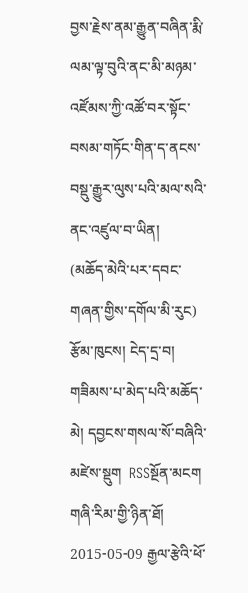བྱས་རྗེས་ནམ་རྒྱུན་བཞིན་རྨི་ལམ་ལྟ་བུའི་ནང་མི་མཉམ་འཛོམས་ཀྱི་འཚོ་བར་སྟོང་བསམ་གཏོང་གིན་ད་ནངས་བསྡུ་རྒྱུར་ལུས་པའི་མལ་སའི་ནང་འཛུལ་བ་ཡིན།
(མཆོད་མེའི་པར་དབང་གཞན་གྱིས་དགོལ་མི་རུང)
རྩོམ་ཁུངས། ངེད་དྲ་བ།
གཟིམས་པ་མེད་པའི་མཆོད་མེ། དབྱངས་གསལ་སོ་བཞིའི་མཛེས་སྡུག  RSSསྔོན་མངག
གཞི་རིམ་གྱི་ཉིན་ཐོ།
2015-05-09 རྒྱལ་རྩེའི་ཕོ་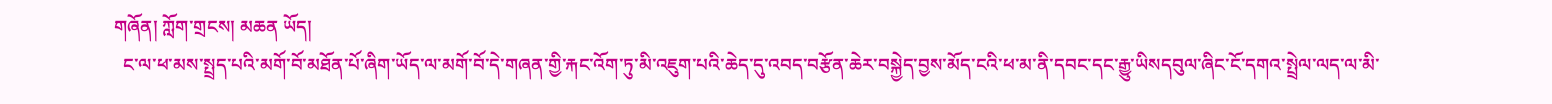གཞོན། ཀློག་གྲངས། མཆན ཡོད།
  ང་ལ་ཕ་མས་སྤྲད་པའི་མགོ་བོ་མཐོན་པོ་ཞིག་ཡོད་ལ་མགོ་བོ་དེ་གཞན་གྱི་རྐང་འོག་ཏུ་མི་འཇུག་པའི་ཆེད་དུ་འབད་བརྩོན་ཆེར་བསྐྱེད་བྱས་མོད་ངའི་ཕ་མ་ནི་དབང་དང་རྒྱུ་ཡིསདབུལ་ཞིང་ངོ་དགའ་སྤྲེལ་ལད་ལ་མི་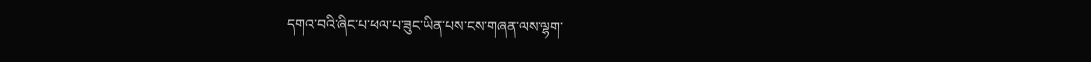དགའ་བའི་ཞིང་པ་ཕལ་པ་ཟུང་ཡིན་པས་ངས་གཞན་ལས་ལྷག་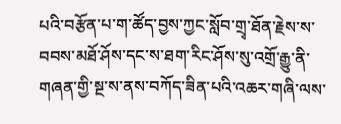པའི་བརྩོན་པ་ག་ཚོད་བྱས་ཀྱང་སློབ་གྲྭ་ཐོན་རྗེས་ས་བབས་མཐོ་ཤོས་དང་ས་ཐག་རིང་ཤོས་སུ་འགྲོ་རྒྱུ་ནི་གཞན་གྱི་སྔ་ས་ནས་བཀོད་ཟིན་པའི་འཆར་གཞི་ལས་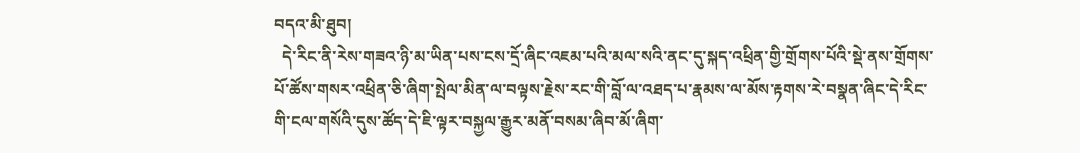བདའ་མི་ཐུབ།
  དེ་རིང་ནི་རེས་གཟའ་ཉི་མ་ཡིན་པས་ངས་དྲོ་ཞིང་འཇམ་པའི་མལ་སའི་ནང་དུ་སྐད་འཕྲིན་གྱི་གྲོགས་པོའི་སྡེ་ནས་གྲོགས་པོ་ཚོས་གསར་འཕྲིན་ཅི་ཞིག་སྤེལ་མིན་ལ་བལྟས་རྗེས་རང་གི་བློ་ལ་འཐད་པ་རྣམས་ལ་མོས་རྟགས་རེ་བསྣན་ཞིང་དེ་རིང་གི་ངལ་གསོའི་དུས་ཚོད་དེ་ཇི་ལྟར་བསྐྱལ་རྒྱུར་མནོ་བསམ་ཞིབ་མོ་ཞིག་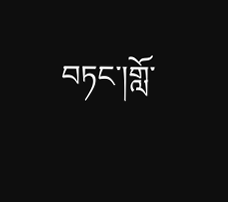བཏང་།གློ་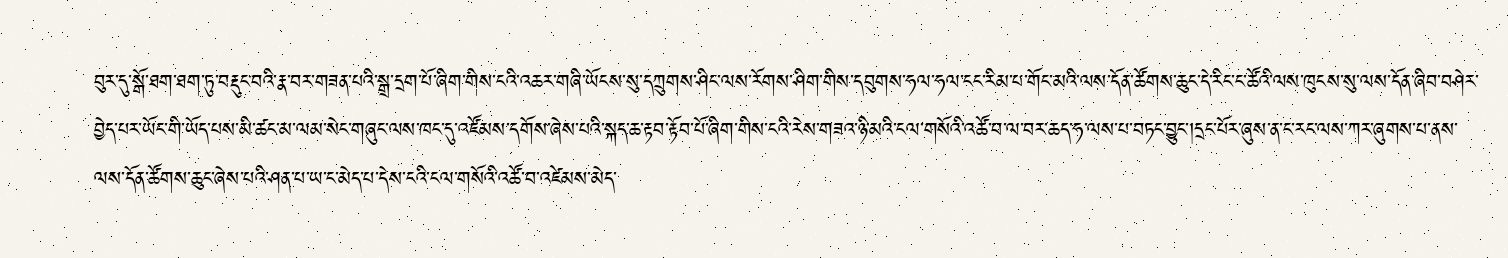བུར་དུ་སྒོ་ཐག་ཐག་ཏུ་བརྡུང་བའི་རྣ་བར་གཟན་པའི་སྒྲ་དྲག་པོ་ཞིག་གིས་ངའི་འཆར་གཞི་ཡོངས་སུ་དཀྲུགས་ཤིང་ལས་རོགས་ཤིག་གིས་དབུགས་ཧལ་ཧལ་ངང་རིམ་པ་གོང་མའི་ལས་དོན་ཚོགས་ཆུང་དེ་རིང་ང་ཚོའི་ལས་ཁུངས་སུ་ལས་དོན་ཞིབ་བཤེར་བྱེད་པར་ཡོང་གི་ཡོད་པས་མི་ཚང་མ་ལམ་སེང་གཞུང་ལས་ཁང་དུ་འཛོམས་དགོས་ཞེས་པའི་སྐད་ཆ་རྟབ་རྟོབ་པོ་ཞིག་གིས་ངའི་རེས་གཟའ་ཉི་མའི་ངལ་གསོའི་འཚོ་བ་ལ་བར་ཆད་ཧ་ལས་པ་བཏང་བྱུང་།དྲང་པོར་ཞུས་ན་ང་རང་ལས་ཀར་ཞུགས་པ་ནས་ལས་དོན་ཚོགས་ཆུང་ཞེས་པའི་ཤན་པ་ཡ་ང་མེད་པ་དེས་ངའི་ངལ་གསོའི་འཚོ་བ་འཛེམས་མེད་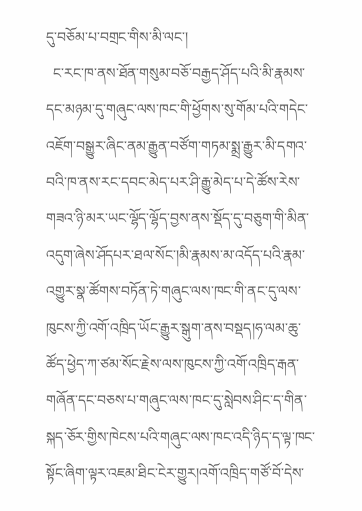དུ་བཅོམ་པ་བགྲང་གིས་མི་ལང་།
  ང་རང་ཁ་ནས་ཐོན་གསུམ་བཅོ་བརྒྱད་ཤོད་པའི་མི་རྣམས་དང་མཉམ་དུ་གཞུང་ལས་ཁང་གི་ཕྱོགས་སུ་གོམ་པའི་གདེང་འཇོག་བསྒྱུར་ཞིང་ནམ་རྒྱུན་བཙོག་གཏམ་སྨྲ་རྒྱུར་མི་དགའ་བའི་ཁ་ནས་རང་དབང་མེད་པར་ཤི་རྒྱུ་མེད་པ་དེ་ཚོས་རེས་གཟའ་ཉི་མར་ཡང་ལྷོད་ལྷོད་བྱས་ནས་སྡོད་དུ་བཅུག་གི་མིན་འདུག་ཞེས་ཤོདཔར་ཐལ་སོང་།མི་རྣམས་མ་འདོད་པའི་རྣམ་འགྱུར་སྣ་ཚོགས་བཏོན་ཏེ་གཞུང་ལས་ཁང་གི་ནང་དུ་ལས་ཁུངས་ཀྱི་འགོ་འཁྲིད་ཡོང་རྒྱུར་སྒུག་ནས་བསྡད།ཧ་ལམ་ཆུ་ཚོད་ཕྱེད་ཀ་ཙམ་སོང་རྗེས་ལས་ཁུངས་ཀྱི་འགོ་འཁྲིད་རྒན་གཞོན་དང་བཅས་པ་གཞུང་ལས་ཁང་དུ་སླེབས་ཤིང་ད་གིན་སྐད་ཅོར་གྱིས་ཁེངས་པའི་གཞུང་ལས་ཁང་འདི་ཉིད་ད་ལྟ་ཁང་སྟོང་ཞིག་ལྟར་འཇམ་ཐིང་ངེར་གྱུར།འགོ་འཁྲིད་གཙོ་བོ་དེས་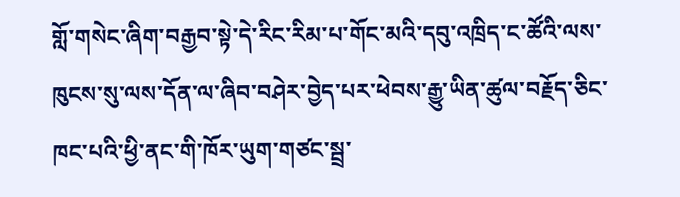གློ་གསེང་ཞིག་བརྒྱབ་སྟེ་དེ་རིང་རིམ་པ་གོང་མའི་དབུ་འཁྲིད་ང་ཚོའི་ལས་ཁུངས་སུ་ལས་དོན་ལ་ཞིབ་བཤེར་བྱེད་པར་ཕེབས་རྒྱུ་ཡིན་ཚུལ་བརྗོད་ཅིང་ཁང་པའི་ཕྱི་ནང་གི་ཁོར་ཡུག་གཙང་སྦྲ་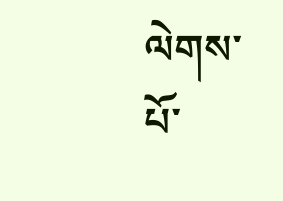ལེགས་པོ་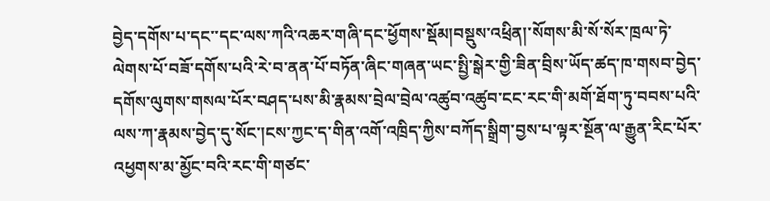བྱེད་དགོས་པ་དང་་དང་ལས་ཀའི་འཆར་གཞི་དང་ཕྱོགས་སྡོམ།བསྡུས་འཕྲིན།་སོགས་མི་སོ་སོར་ཁྲལ་ཏེ་ལེགས་པོ་བཟོ་དགོས་པའི་རེ་བ་ནན་པོ་བཏོན་ཞིང་གཞན་ཡང་སྤྱི་སྒེར་གྱི་ཟིན་བྲིས་ཡོད་ཚད་ཁ་གསབ་བྱེད་དགོས་ལུགས་གསལ་པོར་བཤད་པས་མི་རྣམས་བྲེལ་བྲེལ་འཚུབ་འཚུབ་ངང་རང་གི་མགོ་ཐོག་ཏུ་བབས་པའི་ལས་ཀ་རྣམས་བྱེད་དུ་སོང་།ངས་ཀྱང་ད་གིན་འགོ་འཁྲིད་ཀྱིས་བཀོད་སྒྲིག་བྱས་པ་ལྟར་སྔོན་ལ་རྒྱུན་རིང་པོར་འཕྱགས་མ་མྱོང་བའི་རང་གི་གཙང་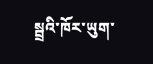སྦྲའི་ཁོར་ཡུག་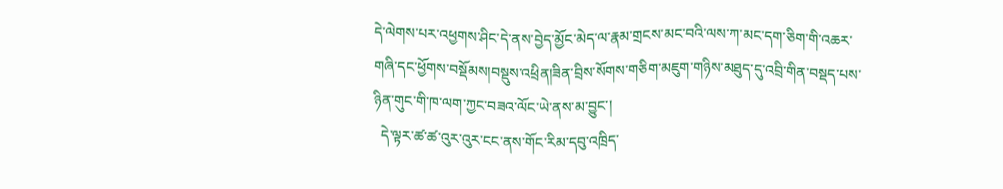དེ་ལེགས་པར་འཕྱགས་ཤིང་དེ་ནས་བྱེད་མྱོང་མེད་ལ་རྣམ་གྲངས་མང་བའི་ལས་ཀ་མང་དག་ཅིག་གི་འཆར་གཞི་དང་ཕྱོགས་བསྡོམས།བསྡུས་འཕྲིན།ཟིན་བྲིས་སོགས་གཅིག་མཇུག་གཉིས་མཐུད་དུ་འབྲི་གིན་བསྡད་པས་ཉིན་གུང་གི་ཁ་ལག་ཀྱང་བཟའ་ལོང་ཡེ་ནས་མ་བྱུང་།
  དེ་ལྟར་ཚ་ཚ་འུར་འུར་ངང་ནས་གོང་རིམ་དབུ་འཁྲིད་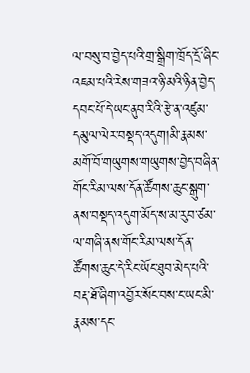ལ་བསུ་བ་བྱེད་པའི་གྲ་སྒྲིག་ཁྲོད་དྲོ་ཞིང་འཇམ་པའི་རེས་གཟའ་ཉི་མའི་ཉིན་བྱེད་དབང་པོ་དེ་ཡང་ནུབ་རིའི་རྩེ་ན་འཛུམ་དམུལ་ལེར་བསྡད་འདུག།མི་རྣམས་མགོ་བོ་གཡུགས་གཡུགས་བྱེད་བཞིན་གོང་རིམ་ལས་དོན་ཚོགས་ཆུང་སྒུག་ནས་བསྡད་འདུག་མོད་ས་མ་རུབ་ཙམ་ལ་གཞི་ནས་གོང་རིམ་ལས་དོན་ཚོགས་ཆུང་དེ་རིང་ཡོང་ཐུབ་མེད་པའི་བརྡ་ཐོ་ཞིག་འབྱོར་སོང་བས་ང་ཡང་མི་རྣམས་དང་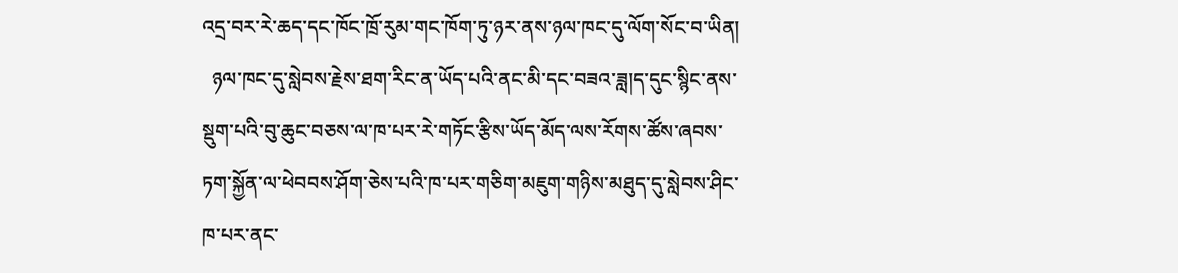འདྲ་བར་རེ་ཆད་དང་ཁོང་ཁྲོ་རུམ་གང་ཁོག་ཏུ་ཉར་ནས་ཉལ་ཁང་དུ་ལོག་སོང་བ་ཡིན།
  ཉལ་ཁང་དུ་སླེབས་རྗེས་ཐག་རིང་ན་ཡོད་པའི་ནང་མི་དང་བཟའ་ཟླ།ད་དུང་སྙིང་ནས་སྡུག་པའི་བུ་ཆུང་བཅས་ལ་ཁ་པར་རེ་གཏོང་རྩིས་ཡོད་མོད་ལས་རོགས་ཚོས་ཞབས་ཏག་སྐྱོན་ལ་ཕེབབས་ཤོག་ཅེས་པའི་ཁ་པར་གཅིག་མཇུག་གཉིས་མཐུད་དུ་སླེབས་ཤིང་ཁ་པར་ནང་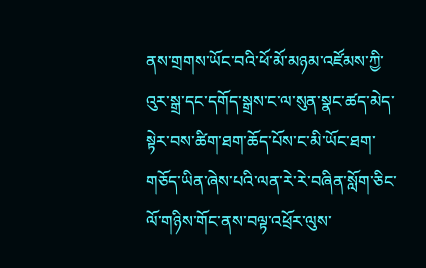ནས་གྲགས་ཡོང་བའི་ཕོ་མོ་མཉམ་འཛོམས་ཀྱི་འུར་སྒྲ་དང་དགོད་སྒྲས་ང་ལ་སུན་སྣང་ཚད་མེད་སྟེར་བས་ཚིག་ཐག་ཆོད་པོས་ང་མི་ཡོང་ཐག་གཅོད་ཡིན་ཞེས་པའི་ལན་རེ་རེ་བཞིན་སློག་ཅིང་ལོ་གཉིས་གོང་ནས་བལྟ་འཕྲོར་ལུས་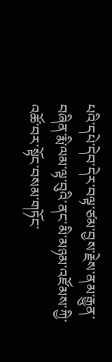པའི་དཔེ་དེབ་དེར་བལྟ་ཙམ་བྱས་རྗེས་ནམ་རྒྱུན་བཞིན་རྨི་ལམ་ལྟ་བུའི་ནང་མི་མཉམ་འཛོམས་ཀྱི་འཚོ་བར་སྟོང་བསམ་གཏོང་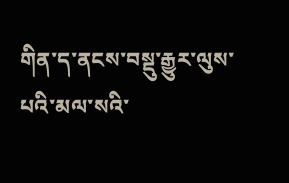གིན་ད་ནངས་བསྡུ་རྒྱུར་ལུས་པའི་མལ་སའི་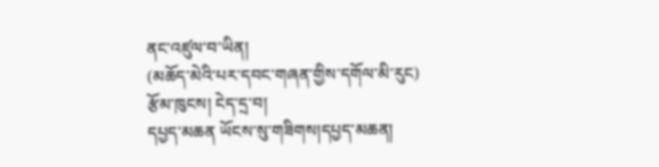ནང་འཛུལ་བ་ཡིན།
(མཆོད་མེའི་པར་དབང་གཞན་གྱིས་དགོལ་མི་རུང)
རྩོམ་ཁུངས། ངེད་དྲ་བ།
དཔྱད་མཆན ཡོངས་སུ་གཟིགས།དཔྱད་མཆན།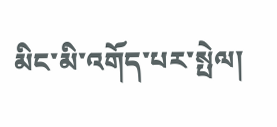མིང་མི་འགོད་པར་སྤེལ།